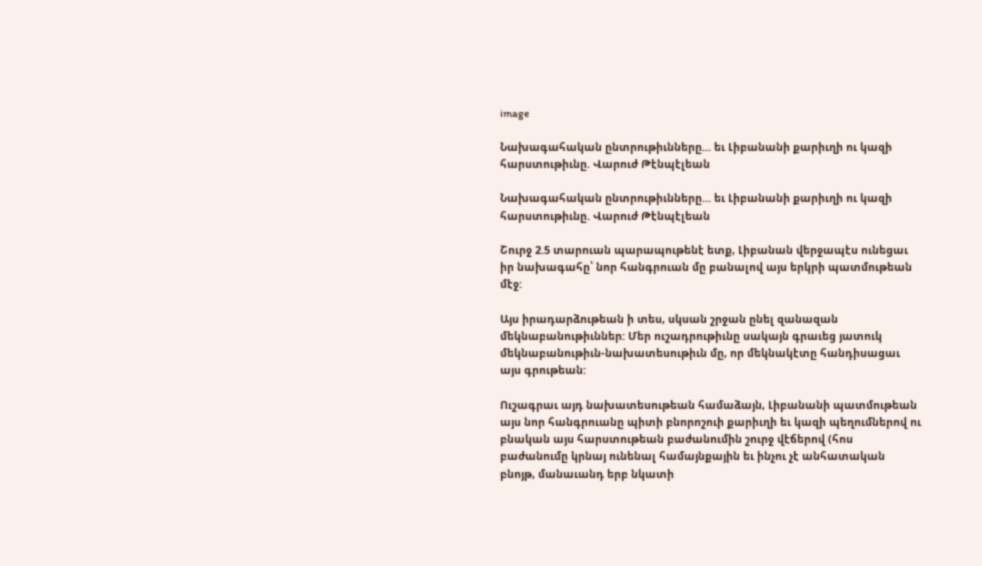image

Նախագահական ընտրութիւնները... եւ Լիբանանի քարիւղի ու կազի հարստութիւնը. Վարուժ Թէնպէլեան

Նախագահական ընտրութիւնները... եւ Լիբանանի քարիւղի ու կազի հարստութիւնը. Վարուժ Թէնպէլեան

Շուրջ 2.5 տարուան պարապութենէ ետք, Լիբանան վերջապէս ունեցաւ իր նախագահը՝ նոր հանգրուան մը բանալով այս երկրի պատմութեան մէջ:

Այս իրադարձութեան ի տես, սկսան շրջան ընել զանազան մեկնաբանութիւններ: Մեր ուշադրութիւնը սակայն գրաւեց յատուկ մեկնաբանութիւն-նախատեսութիւն մը, որ մեկնակէտը հանդիսացաւ այս գրութեան:

Ուշագրաւ այդ նախատեսութեան համաձայն, Լիբանանի պատմութեան այս նոր հանգրուանը պիտի բնորոշուի քարիւղի եւ կազի պեղումներով ու բնական այս հարստութեան բաժանումին շուրջ վէճերով (հոս բաժանումը կրնայ ունենալ համայնքային եւ ինչու չէ անհատական բնոյթ, մանաւանդ երբ նկատի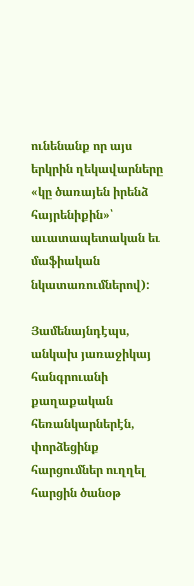ունենանք որ այս երկրին ղեկավարները «կը ծառայեն իրենձ հայրենիքին»՝ աւատապետական եւ մաֆիական նկատառումներով):

Յամենայնդէպս, անկախ յառաջիկայ հանգրուանի քաղաքական հեռանկարներէն, փորձեցինք հարցումներ ուղղել հարցին ծանօթ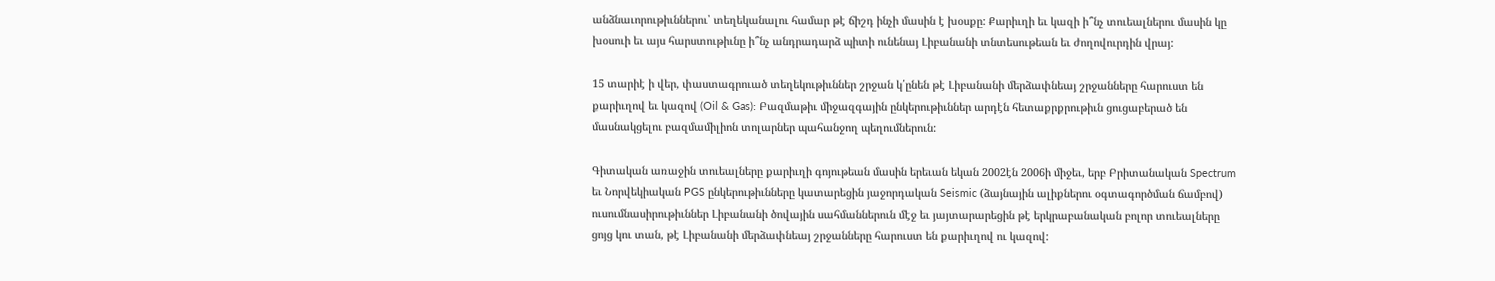անձնաւորութիւններու՝ տեղեկանալու համար թէ ճիշդ ինչի մասին է խօսքը: Քարիւղի եւ կազի ի՞նչ տուեալներու մասին կը խօսուի եւ այս հարստութիւնը ի՞նչ անդրադարձ պիտի ունենայ Լիբանանի տնտեսութեան եւ ժողովուրդին վրայ:

15 տարիէ ի վեր, փաստագրուած տեղեկութիւններ շրջան կ՛ընեն թէ Լիբանանի մերձափնեայ շրջանները հարուստ են քարիւղով եւ կազով (Oil & Gas): Բազմաթիւ միջազգային ընկերութիւններ արդէն հետաքրքրութիւն ցուցաբերած են մասնակցելու բազմամիլիոն տոլարներ պահանջող պեղումներուն:

Գիտական առաջին տուեալները քարիւղի գոյութեան մասին երեւան եկան 2002էն 2006ի միջեւ, երբ Բրիտանական Spectrum եւ Նորվեկիական PGS ընկերութիւնները կատարեցին յաջորդական Seismic (ձայնային ալիքներու օգտագործման ճամբով) ուսումնասիրութիւններ Լիբանանի ծովային սահմաններուն մէջ եւ յայտարարեցին թէ երկրաբանական բոլոր տուեալները ցոյց կու տան, թէ Լիբանանի մերձափնեայ շրջանները հարուստ են քարիւղով ու կազով: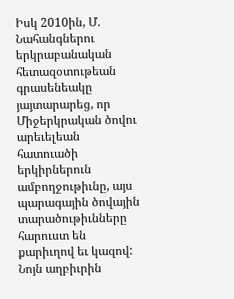Իսկ 2010ին, Մ. Նահանգներու երկրաբանական հետազօտութեան գրասենեակը յայտարարեց, որ Միջերկրական ծովու արեւելեան հատուածի երկիրներուն ամբողջութիւնը, այս պարագային ծովային տարածութիւնները հարուստ են քարիւղով եւ կազով: Նոյն աղբիւրին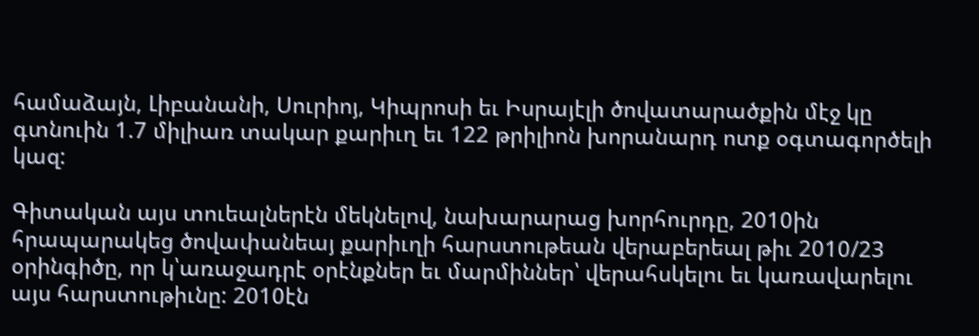համաձայն, Լիբանանի, Սուրիոյ, Կիպրոսի եւ Իսրայէլի ծովատարածքին մէջ կը գտնուին 1.7 միլիառ տակար քարիւղ եւ 122 թրիլիոն խորանարդ ոտք օգտագործելի կազ:

Գիտական այս տուեալներէն մեկնելով, նախարարաց խորհուրդը, 2010ին հրապարակեց ծովափանեայ քարիւղի հարստութեան վերաբերեալ թիւ 2010/23 օրինգիծը, որ կ՝առաջադրէ օրէնքներ եւ մարմիններ՝ վերահսկելու եւ կառավարելու այս հարստութիւնը: 2010էն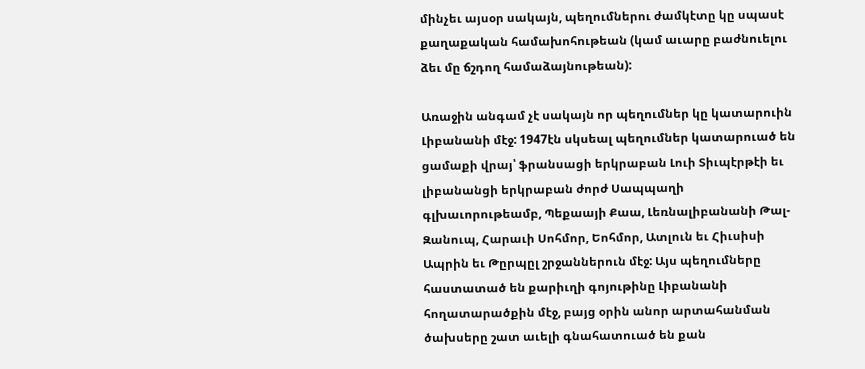մինչեւ այսօր սակայն, պեղումներու ժամկէտը կը սպասէ քաղաքական համախոհութեան (կամ աւարը բաժնուելու ձեւ մը ճշդող համաձայնութեան):

Առաջին անգամ չէ սակայն որ պեղումներ կը կատարուին Լիբանանի մէջ: 1947էն սկսեալ պեղումներ կատարուած են ցամաքի վրայ՝ ֆրանսացի երկրաբան Լուի Տիւպէրթէի եւ լիբանանցի երկրաբան ժորժ Սապպաղի գլխաւորութեամբ, Պեքաայի Քաա, Լեռնալիբանանի Թալ-Զանուպ, Հարաւի Սոհմոր, Եոհմոր, Ատլուն եւ Հիւսիսի Ապրին եւ Թըրպըլ շրջաններուն մէջ: Այս պեղումները հաստատած են քարիւղի գոյութինը Լիբանանի հողատարածքին մէջ, բայց օրին անոր արտահանման ծախսերը շատ աւելի գնահատուած են քան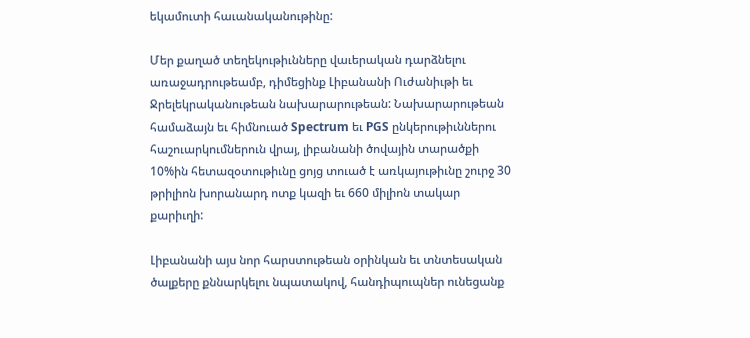եկամուտի հաւանականութինը:

Մեր քաղած տեղեկութիւնները վաւերական դարձնելու առաջադրութեամբ, դիմեցինք Լիբանանի Ուժանիւթի եւ Ջրելեկրականութեան նախարարութեան: Նախարարութեան համաձայն եւ հիմնուած Spectrum եւ PGS ընկերութիւններու հաշուարկումներուն վրայ, լիբանանի ծովային տարածքի 10%ին հետազօտութիւնը ցոյց տուած է առկայութիւնը շուրջ 30 թրիլիոն խորանարդ ոտք կազի եւ 660 միլիոն տակար քարիւղի:

Լիբանանի այս նոր հարստութեան օրինկան եւ տնտեսական ծալքերը քննարկելու նպատակով, հանդիպուպներ ունեցանք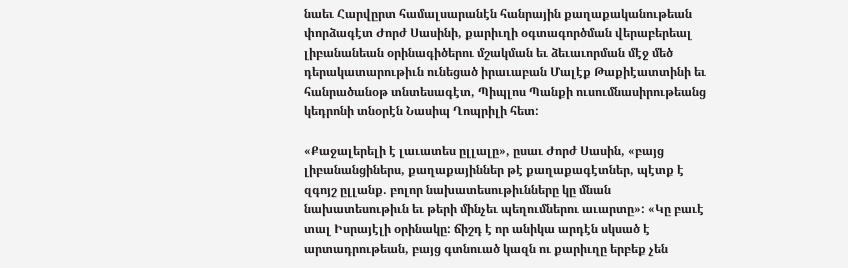նաեւ Հարվըրտ համալսարանէն հանրային քաղաքականութեան փորձագէտ Ժորժ Սասինի, քարիւղի օգտագործման վերաբերեալ լիբանանեան օրինագիծերու մշակման եւ ձեւաւորման մէջ մեծ դերակատարութիւն ունեցած իրաւաբան Մալէք Թաքիէատտինի եւ հանրածանօթ տնտեսագէտ, Պիպլոս Պանքի ուսումնասիրութեանց կեդրոնի տնօրէն Նասիպ Ղոպրիլի հետ:

«Քաջալերելի է լաւատես ըլլալը», ըսաւ Ժորժ Սասին, «բայց լիբանանցիներս, քաղաքայիններ թէ քաղաքագէտներ, պէտք է զգոյշ ըլլանք. բոլոր նախատեսութիւնները կը մնան նախատեսութիւն եւ թերի մինչեւ պեղումներու աւարտը»: «Կը բաւէ տալ Իսրայէլի օրինակը: ճիշդ է որ անիկա արդէն սկսած է արտադրութեան, բայց գտնուած կազն ու քարիւղը երբեք չեն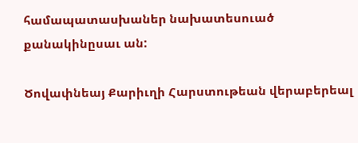համապատասխաներ նախատեսուած քանակինըսաւ ան:

Ծովափնեայ Քարիւղի Հարստութեան վերաբերեալ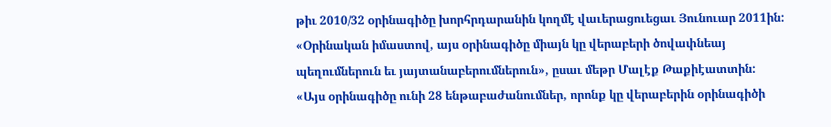թիւ 2010/32 օրինագիծը խորհրդարանին կողմէ վաւերացուեցաւ Յունուար 2011ին: «Օրինական իմաստով, այս օրինագիծը միայն կը վերաբերի ծովափնեայ պեղումներուն եւ յայտանաբերումներուն», ըսաւ մեթր Մալէք Թաքիէատտին: «Այս օրինագիծը ունի 28 ենթաբաժանումներ, որոնք կը վերաբերին օրինագիծի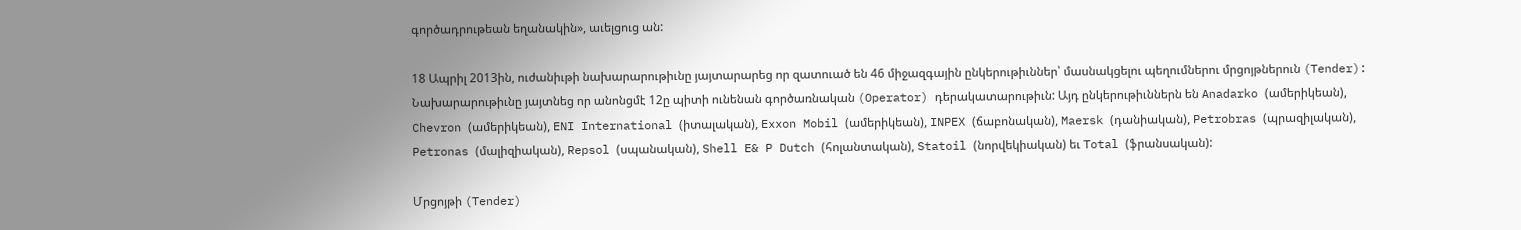գործադրութեան եղանակին», աւելցուց ան:

18 Ապրիլ 2013ին, ուժանիւթի նախարարութիւնը յայտարարեց որ զատուած են 46 միջազգային ընկերութիւններ՝ մասնակցելու պեղումներու մրցոյթներուն (Tender): Նախարարութիւնը յայտնեց որ անոնցմէ 12ը պիտի ունենան գործառնական (Operator) դերակատարութիւն: Այդ ընկերութիւններն են Anadarko (ամերիկեան), Chevron (ամերիկեան), ENI International (իտալական), Exxon Mobil (ամերիկեան), INPEX (ճաբոնական), Maersk (դանիական), Petrobras (պրազիլական), Petronas (մալիզիական), Repsol (սպանական), Shell E& P Dutch (հոլանտական), Statoil (նորվեկիական) եւ Total (ֆրանսական):

Մրցոյթի (Tender)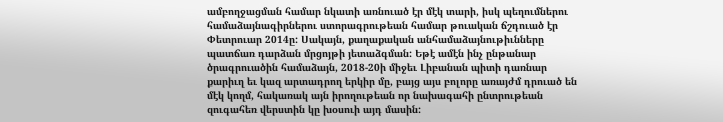ամբողջացման համար նկատի առնուած էր մէկ տարի, իսկ պեղումներու համաձայնագիրներու ստորագրութեան համար թուական ճշդուած էր Փետրուար 2014ը: Սակայն, քաղաքական անհամաձայնութիւնները պատճառ դարձան մրցոյթի յետաձգման: Եթէ ամէն ինչ ընթանար ծրագրուածին համաձայն, 2018-20ի միջեւ Լիբանան պիտի դառնար քարիւղ եւ կազ արտադրող երկիր մը, բայց այս բոլորը առայժմ դրուած են մէկ կողմ, հակառակ այն իրողութեան որ նախագահի ընտրութեան զուգահեռ վերստին կը խօսուի այդ մասին: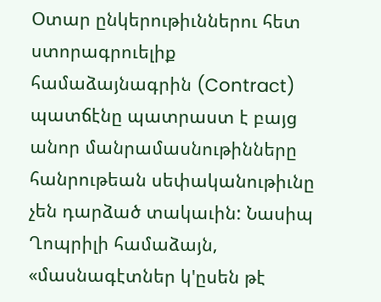Օտար ընկերութիւններու հետ ստորագրուելիք համաձայնագրին (Contract) պատճէնը պատրաստ է բայց անոր մանրամասնութինները հանրութեան սեփականութիւնը չեն դարձած տակաւին: Նասիպ Ղոպրիլի համաձայն, «մասնագէտներ կ'ըսեն թէ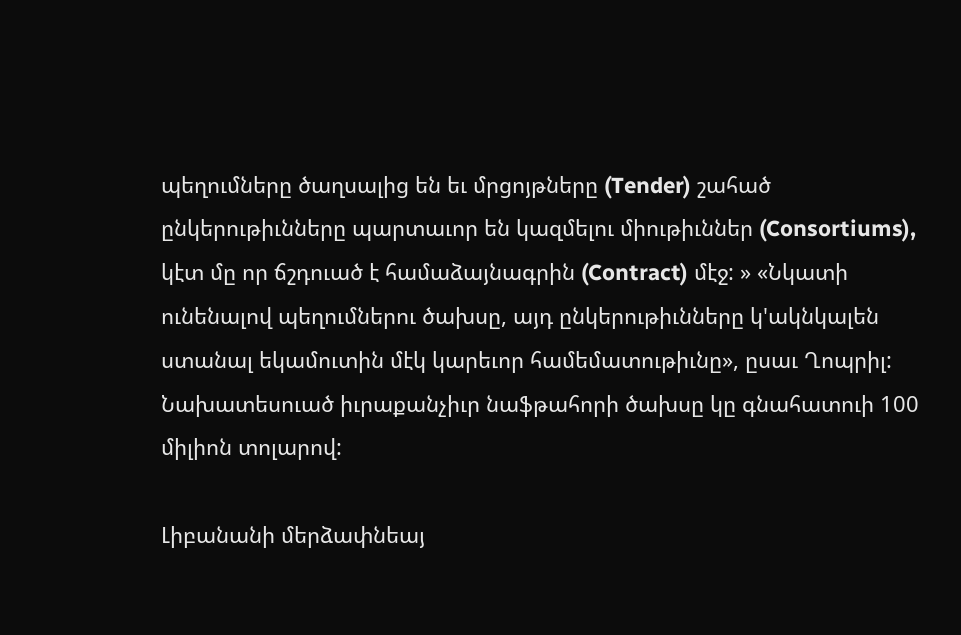պեղումները ծաղսալից են եւ մրցոյթները (Tender) շահած ընկերութիւնները պարտաւոր են կազմելու միութիւններ (Consortiums), կէտ մը որ ճշդուած է համաձայնագրին (Contract) մէջ: » «Նկատի ունենալով պեղումներու ծախսը, այդ ընկերութիւնները կ'ակնկալեն ստանալ եկամուտին մէկ կարեւոր համեմատութիւնը», ըսաւ Ղոպրիլ: Նախատեսուած իւրաքանչիւր նաֆթահորի ծախսը կը գնահատուի 100 միլիոն տոլարով:

Լիբանանի մերձափնեայ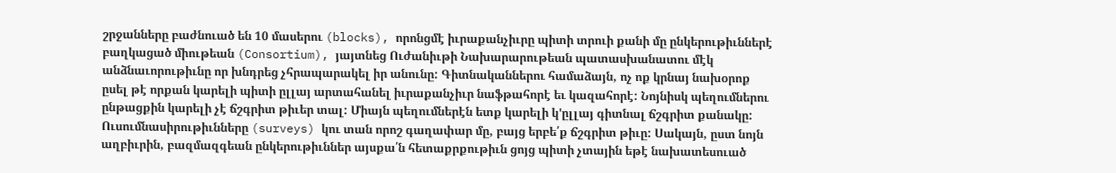շրջանները բաժնուած են 10 մասերու (blocks), որոնցմէ իւրաքանչիւրը պիտի տրուի քանի մը ընկերութիւններէ բաղկացած միութեան (Consortium), յայտնեց Ուժանիւթի Նախարարութեան պատասխանատու մէկ անձնաւորութիւնը որ խնդրեց չհրապարակել իր անունը: Գիտնականներու համաձայն, ոչ ոք կրնայ նախօրոք ըսել թէ որքան կարելի պիտի ըլլայ արտահանել իւրաքանչիւր նաֆթահորէ եւ կազահորէ: Նոյնիսկ պեղումներու ընթացքին կարելի չէ ճշգրիտ թիւեր տալ: Միայն պեղումներէն ետք կարելի կ'ըլլայ գիտնալ ճշգրիտ քանակը: Ուսումնասիրութիւնները (surveys) կու տան որոշ գաղափար մը, բայց երբե՛ք ճշգրիտ թիւը: Սակայն, ըստ նոյն աղբիւրին, բազմազգեան ընկերութիւններ այսքա՛ն հետաքրքութիւն ցոյց պիտի չտային եթէ նախատեսուած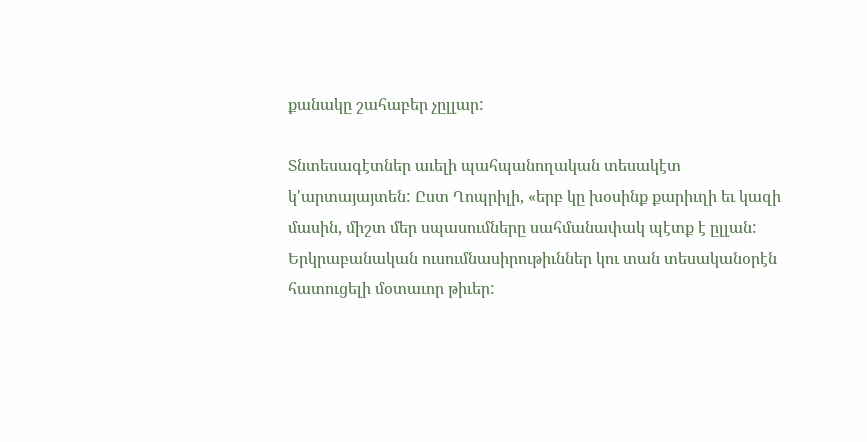քանակը շահաբեր չըլլար:

Տնտեսագէտներ աւելի պահպանողական տեսակէտ կ'արտայայտեն: Ըստ Ղոպրիլի, «երբ կը խօսինք քարիւղի եւ կազի մասին, միշտ մեր սպասումները սահմանափակ պէտք է ըլլան: Երկրաբանական ուսումնասիրութիւններ կու տան տեսականօրէն հատուցելի մօտաւոր թիւեր: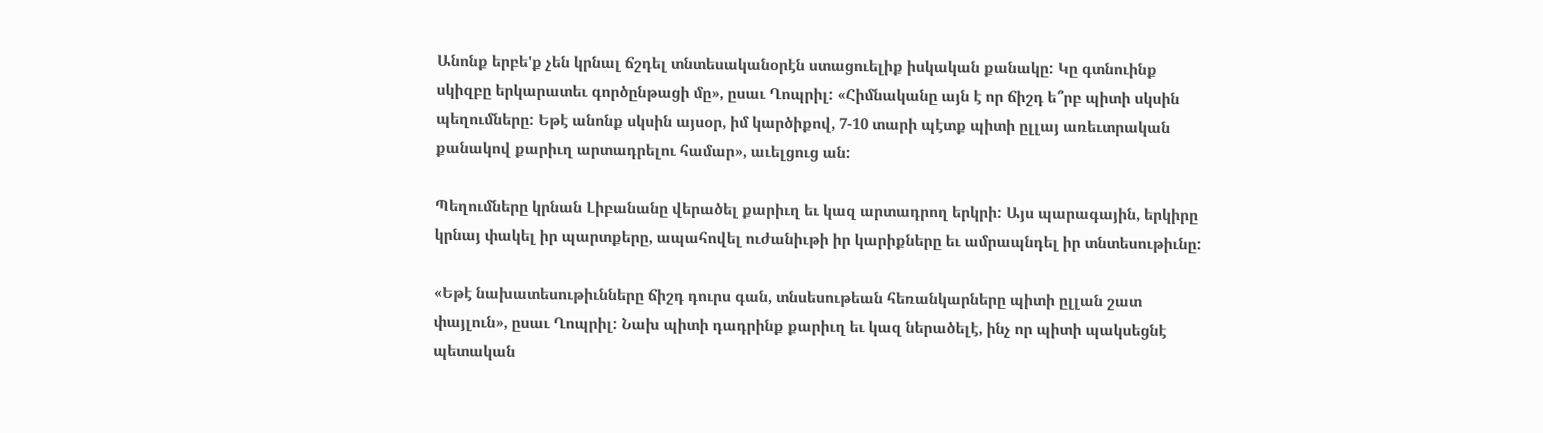Անոնք երբե'ք չեն կրնալ ճշդել տնտեսականօրէն ստացուելիք իսկական քանակը: Կը գտնուինք սկիզբը երկարատեւ գործընթացի մը», ըսաւ Ղոպրիլ: «Հիմնականը այն է որ ճիշդ ե՞րբ պիտի սկսին պեղումները: Եթէ անոնք սկսին այսօր, իմ կարծիքով, 7-10 տարի պէտք պիտի ըլլայ առեւտրական քանակով քարիւղ արտադրելու համար», աւելցուց ան:

Պեղումները կրնան Լիբանանը վերածել քարիւղ եւ կազ արտադրող երկրի: Այս պարագային, երկիրը կրնայ փակել իր պարտքերը, ապահովել ուժանիւթի իր կարիքները եւ ամրապնդել իր տնտեսութիւնը:

«Եթէ նախատեսութիւնները ճիշդ դուրս գան, տնսեսութեան հեռանկարները պիտի ըլլան շատ փայլուն», ըսաւ Ղոպրիլ: Նախ պիտի դադրինք քարիւղ եւ կազ ներածելէ, ինչ որ պիտի պակսեցնէ պետական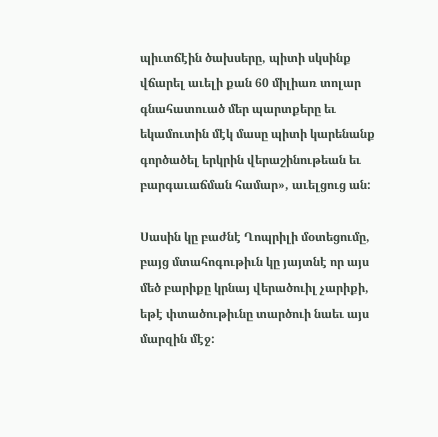պիւտճէին ծախսերը, պիտի սկսինք վճարել աւելի քան 60 միլիառ տոլար գնահատուած մեր պարտքերը եւ եկամուտին մէկ մասը պիտի կարենանք գործածել երկրին վերաշինութեան եւ բարգաւաճման համար», աւելցուց ան:

Սասին կը բաժնէ Ղոպրիլի մօտեցումը, բայց մտահոգութիւն կը յայտնէ որ այս մեծ բարիքը կրնայ վերածուիլ չարիքի, եթէ փտածութիւնը տարծուի նաեւ այս մարզին մէջ: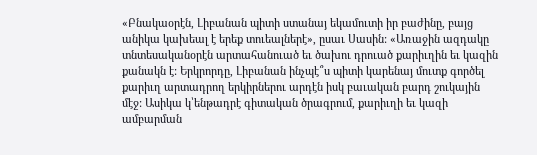«Բնակաօրէն, Լիբանան պիտի ստանայ եկամուտի իր բաժինը, բայց անիկա կախեալ է երեք տուեալներէ», ըսաւ Սասին: «Առաջին ազդակը տնտեսականօրէն արտահանուած եւ ծախու դրուած քարիւղին եւ կազին քանակն է: Երկրորդը, Լիբանան ինչպէ՞ս պիտի կարենայ մուտք գործել քարիւղ արտադրող երկիրներու արդէն իսկ բաւական բարդ շուկային մէջ: Ասիկա կ՝ենթադրէ գիտական ծրագրում, քարիւղի եւ կազի ամբարման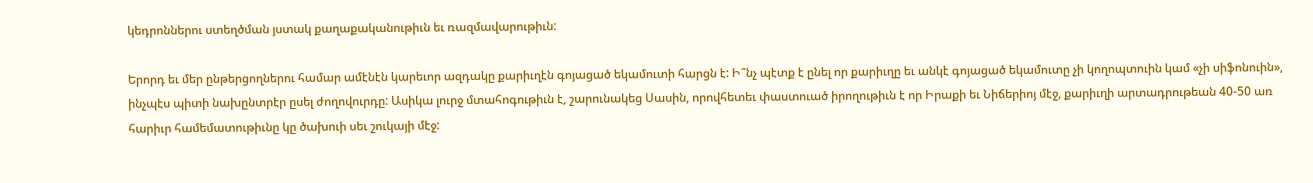կեդրոններու ստեղծման յստակ քաղաքականութիւն եւ ռազմավարութիւն:

Երորդ եւ մեր ընթերցողներու համար ամէնէն կարեւոր ազդակը քարիւղէն գոյացած եկամուտի հարցն է: Ի՞նչ պէտք է ընել որ քարիւղը եւ անկէ գոյացած եկամուտը չի կողոպտուին կամ «չի սիֆոնուին», ինչպէս պիտի նախընտրէր ըսել ժողովուրդը: Ասիկա լուրջ մտահոգութիւն է, շարունակեց Սասին, որովհետեւ փաստուած իրողութիւն է որ Իրաքի եւ Նիճերիոյ մէջ, քարիւղի արտադրութեան 40-50 առ հարիւր համեմատութիւնը կը ծախուի սեւ շուկայի մէջ: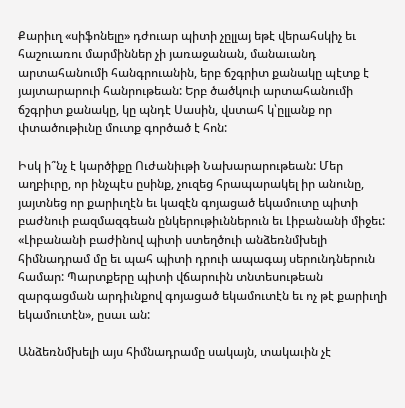Քարիւղ «սիֆոնելը» դժուար պիտի չըլլայ եթէ վերահսկիչ եւ հաշուառու մարմիններ չի յառաջանան, մանաւանդ արտահանումի հանգրուանին, երբ ճշգրիտ քանակը պէտք է յայտարարուի հանրութեան: Երբ ծածկուի արտահանումի ճշգրիտ քանակը, կը պնդէ Սասին, վստահ կ՝ըլլանք որ փտածութիւնը մուտք գործած է հոն:

Իսկ ի՞նչ է կարծիքը Ուժանիւթի Նախարարութեան: Մեր աղբիւրը, որ ինչպէս ըսինք, չուզեց հրապարակել իր անունը, յայտնեց որ քարիւղէն եւ կազէն գոյացած եկամուտը պիտի բաժնուի բազմազգեան ընկերութիւններուն եւ Լիբանանի միջեւ: «Լիբանանի բաժինով պիտի ստեղծուի անձեռնմխելի հիմնադրամ մը եւ պահ պիտի դրուի ապագայ սերունդներուն համար: Պարտքերը պիտի վճարուին տնտեսութեան զարգացման արդիւնքով գոյացած եկամուտէն եւ ոչ թէ քարիւղի եկամուտէն», ըսաւ ան:

Անձեռնմխելի այս հիմնադրամը սակայն, տակաւին չէ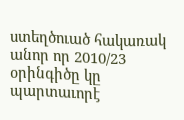ստեղծուած հակառակ անոր որ 2010/23 օրինգիծը կը պարտաւորէ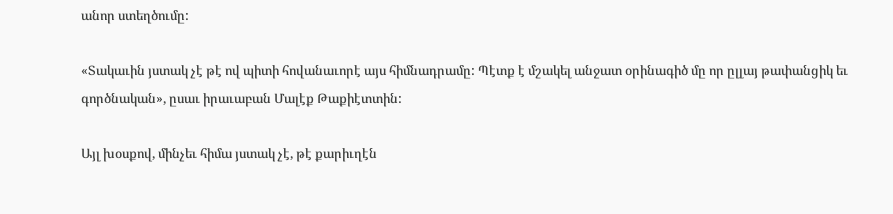անոր ստեղծումը:

«Տակաւին յստակ չէ թէ ով պիտի հովանաւորէ այս հիմնադրամը: Պէտք է մշակել անջատ օրինագիծ մը որ ըլլայ թափանցիկ եւ գործնական», ըսաւ իրաւաբան Մալէք Թաքիէտտին:

Այլ խօսքով, մինչեւ հիմա յստակ չէ, թէ քարիւղէն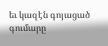եւ կազէն գոյացած գումարը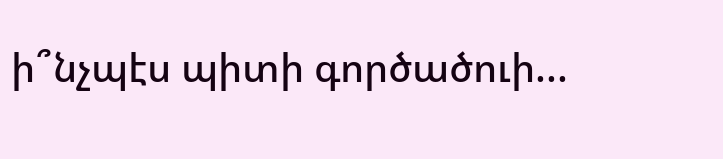ի՞նչպէս պիտի գործածուի...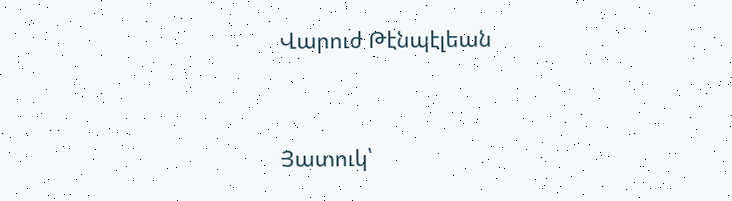Վարուժ Թէնպէլեան



Յատուկ՝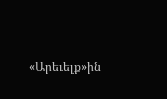«Արեւելք»ին